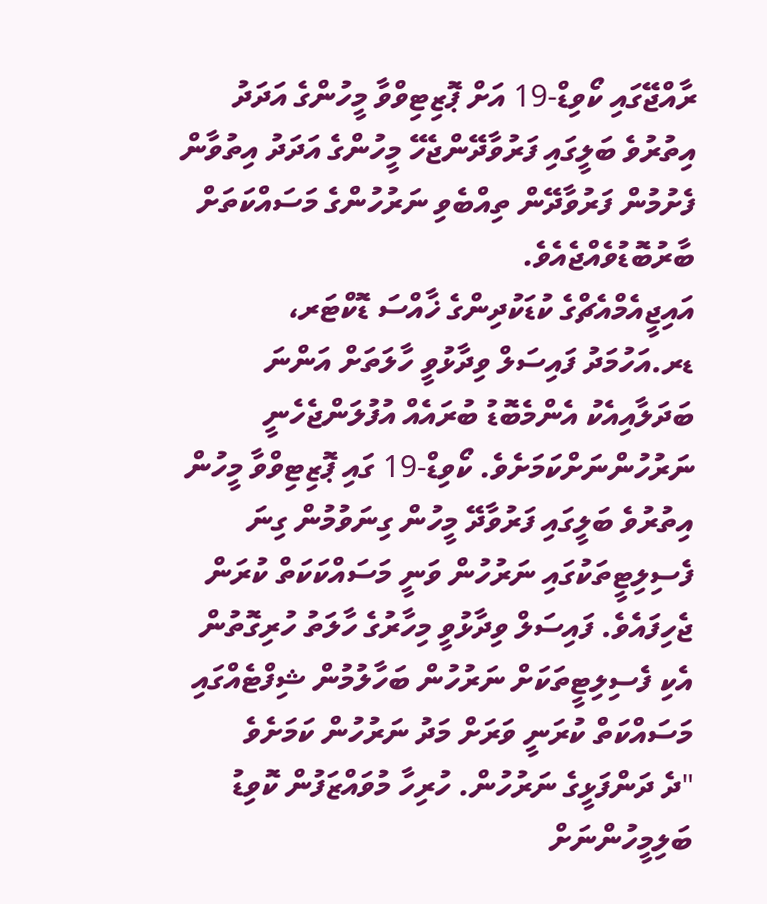ރާއްޖޭގައި ކޯވިޑް-19 އަށް ޕޮޒިޓިވްވާ މީހުންގެ އަދަދު އިތުރުވެ ބަލީގައި ފަރުވާދޭންޖެހޭ މީހުންގެ އަދަދު އިތުވާން ފެށުމުން ފަރުވާދޭން ތިއްބެވި ނަރުހުންގެ މަސައްކަތަށް ބާރުބޮޑުވެއްޖެއެވެ.
އައިޖީއެމްއެޗްގެ ކުޑަކުދިންގެ ޚާއްސަ ޑޮކްޓަރ، ޑރ.އަހުމަދު ފައިސަލް ވިދާޅުވީ ހާލަތަށް އަންނަ ބަދަލާއިއެކު އެންމެބޮޑު ބުރައެއް އުފުލަންޖެހެނީ ނަރުހުންނަށްކަމަށެވެ. ކޯވިޑް-19 ގައި ޕޮޒިޓިވްވާ މީހުން އިތުރުވެ ބަލީގައި ފަރުވާދޭ މީހުން ގިނަވުމުން ގިނަ ފެސިލިޓީތަކުގައި ނަރުހުން ވަނީ މަސައްކަކަތް ކުރަން ޖެހިފައެވެ. ފައިސަލް ވިދާޅުވީ މިހާރުގެ ހާލަތު ހުރިގޮތުން އެކި ފެސިލިޓީތަކަށް ނަރުހުން ބަހާލުމުން ޝިފްޓެއްގައި މަސައްކަތް ކުރަނީ ވަރަށް މަދު ނަރުހުން ކަމަށެވެ
"ދެ ދަންފަޅީގެ ނަރުހުން. ހުރިހާ މުވައްޒަފުން ކޮވިޑު ބަލިމީހުންނަށް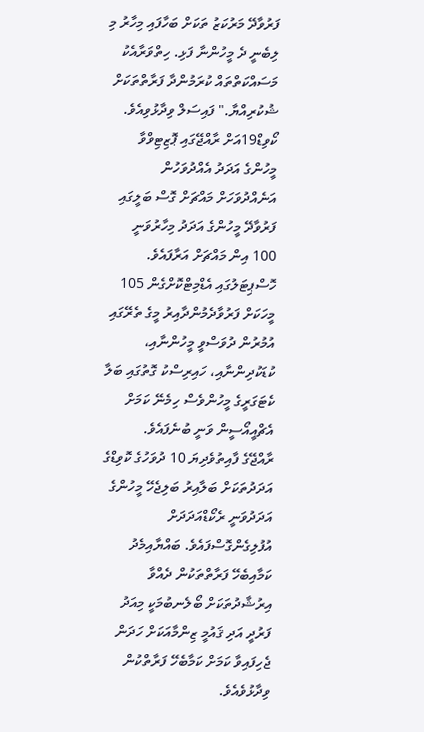ފަރުވާދޭ މަރުކަޒު ތަކަށް ބަހާފައި މިހާރު މި ލިބެނީ ދެ މީހުންނާ ފަޅި. ހިތްވަރާއެކު މަސައްކަތްތައް ކުރަމުންދާ ފަރާތްތަކަށް ޝުކުރިއްޔާ." ފައިސަލް ވިދާޅުވިއެވެ.
ކޯވިޑް19އަށް ރާއްޖޭގައި ޕޮޒިޓިވްވާ މީހުންގެ އަދަދު އެއްދުވަހުން އަނެއްދުވަހަށް މައްޗަށް ގޮސް ބަލީގައި ފަރުވާދޭ މީހުންގެ އަދަދު މިހާރުވަނީ 100 އިން މައްޗަށް އަރާފައެވެ. ހޮސްޕިޓަލުގައި އެޑްމިޓްކޮށްގެން 105 މީހަކަށް ފަރުވާދެމުންދާއިރު މީގެ ތެރޭގައި އުމުރުން ދުވަސްވީ މީހުންނާއި، ކުޑަކުދިންނާއި، ހައިރިސްކު ގޮތުގައި ބަލާ ކެޓަގަރީގެ މީހުންވެސް ހިމެނޭ ކަމަށް އެޗްއީއޯސީން ވަނީ ބުނެފައެވެ.
ރާއްޖޭގެ ފާއިތުވެދިޔަ 10 ދުވަހުގެ ކޮވިޑްގެ އަދަދުތަކަށް ބަލާއިރު ބަލިޖެހޭ މީހުންގެ އަދަދުވަނީ ރެކޯޑްއަދަދަށް އުފުލިގެންގޮސްފައެވެ. ބައްޔާއިމެދު ކަމާއިބެހޭ ފަރާތްތަކުން ދެއްވާ އިރުޝާދުތަކަށް ބޯލެނބުމަކީ މިއަދު ފަރުދީ އަދި ޤައުމީ ޒިންމާއަކަށް ހަދަން ޖެހިފައިވާ ކަމަށް ކަމާބެހޭ ފަރާތްކުން ވިދާޅުވެއެވެ.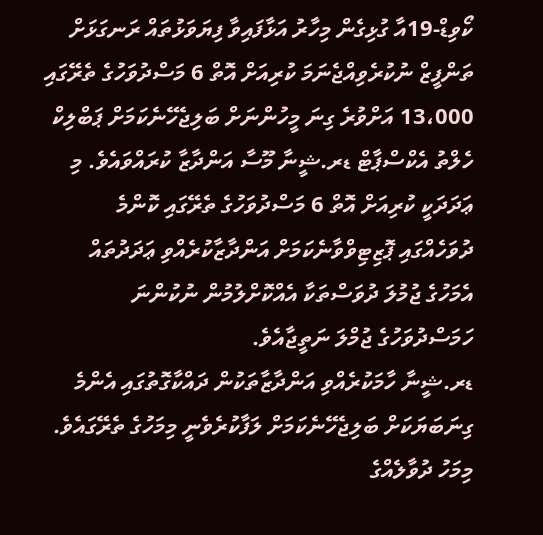ކޯވިޑް-19އާ ގުޅިގެން މިހާރު އަޅާފައިވާ ފިޔަވަޅުތައް ރަނގަޅަށް ތަންފީޒް ނުކުރެވިއްޖެނަމަ ކުރިއަށް އޮތް 6 މަސްދުވަހުގެ ތެރޭގައި 13،000 އަށްވުރެ ގިނަ މީހުންނަށް ބަލިޖެހޭނެކަމަށް ޕަބްލިކް ހެލްތު އެކްސްޕާޓް ޑރ.ޝީނާ މޫސާ އަންދާޒާ ކުރައްވައެވެ. މި ޢަދަދަކީ ކުރިއަށް އޮތް 6 މަސްދުވަހުގެ ތެރޭގައި ކޮންމެ ދުވަހެއްގައި ޕޮޒިޓިވްވާނެކަމަށް އަންދާޒާކުރެއްވި ޢަދަދުތައް އެމަހުގެ ޖުމުލަ ދުވަސްތަކާ އެއްކޮށްލުމުން ނުކުންނަ ހަމަސްދުވަހުގެ ޖުމްލަ ނަތީޖާއެވެ.
ޑރ.ޝީނާ ހާމަކުރެއްވި އަންދާޒާތަކުން ދައްކާގޮތުގައި އެންމެ ގިނަބަޔަކަށް ބަލިޖެހޭނެކަމަށް ލަފާކުރެވެނީ މިމަހުގެ ތެރޭގައެވެ. މިމަހު ދުވާލެއްގެ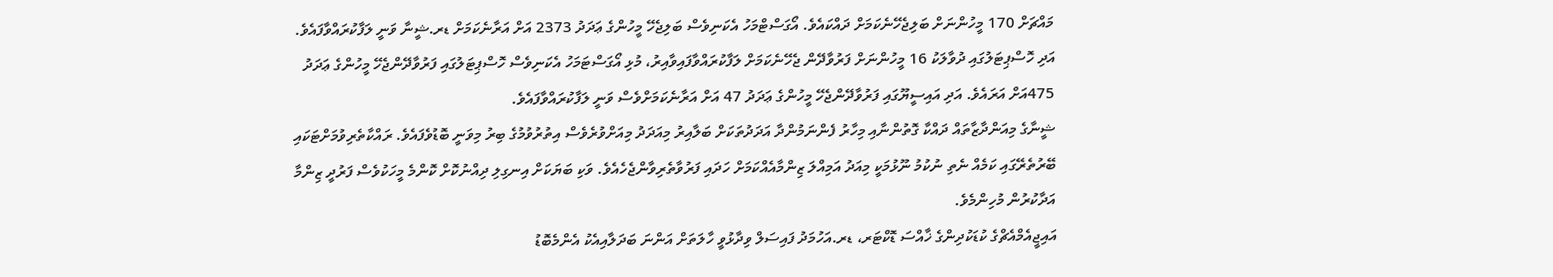މައްޗަށް 170 މީހުންނަށް ބަލިޖެހޭނެކަމަށް ދައްކައެވެ. އޯގަސްޓްމަހު އެކަނިވެސް ބަލިޖެހޭ މީހުންގެ ޢަދަދު 2373 އަށް އަރާނެކަމަށް ޑރ.ޝީނާ ވަނީ ލަފާކުރައްވާފައެވެ. އަދި ހޮސްޕިޓަލުގައި ދުވާލަކު 16 މީހުންނަށް ފަރުވާދޭން ޖެހޭނެކަމަށް ލަފާކުރައްވާފައިވާއިރު، މުޅި އޯގަސްޓަމަހު އެކަނިވެސް ހޮސްޕިޓަލުގައި ފަރުވާދޭންޖެހޭ މީހުންގެ ޢަދަދު 475އަށް އަރައެވެ. އަދި އައިސީޔޫގައި ފަރުވާދޭންޖެހޭ މީހުންގެ ޢަދަދު 47 އަށް އަރާނެކަމަށްވެސް ވަނީ ލަފާކުރައްވާފައެވެ.
ޝީނާގެ މިއަންދާޒާތައް ދައްކާ ގޮތުންނާއި މިހާރު ފެންނަމުންދާ އަދަދުތަކަށް ބަލާއިރު މިއަދަދު މިއަށްވުރެވެސް އިތުރުވުމުގެ ބިރު މިވަނީ ބޮޑުވެފައެވެ. ރައްކާތެރިވުމަށްޓަކައި ބޭރުތެރޭގައި ކަމެއް ނެތި ނުކުމު ނޫޅުމަކީ މިއަދު އަމިއްލަ ޒިންމާއެއްކަމަށް ހަދައި ފަރުވާތެރިވާންޖެހެއެވެ. ވަކި ބަޔަކަށް އިނގިލި ދިއްނުކޮށް ކޮންމެ މީހަކުވެސް ފަރުދީ ޒިންމާ އަދާކުރުން މުހިންމެވެ.
އައިޖީއެމްއެޗްގެ ކުޑަކުދިންގެ ޚާއްސަ ޑޮކްޓަރ، ޑރ.އަހުމަދު ފައިސަލް ވިދާޅުވީ ހާލަތަށް އަންނަ ބަދަލާއިއެކު އެންމެބޮޑު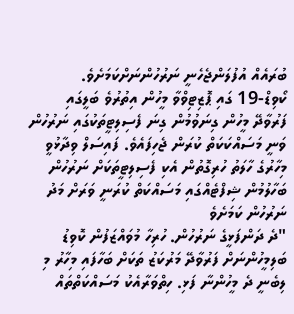ބުރައެއް އުފުލަންޖެހެނީ ނަރުހުންނަށްކަމަށެވެ. ކޯވިޑް-19 ގައި ޕޮޒިޓިވްވާ މީހުން އިތުރުވެ ބަލީގައި ފަރުވާދޭ މީހުން ގިނަވުމުން ގިނަ ފެސިލިޓީތަކުގައި ނަރުހުން ވަނީ މަސައްކަކަތް ކުރަން ޖެހިފައެވެ. ފައިސަލް ވިދާޅުވީ މިހާރުގެ ހާލަތު ހުރިގޮތުން އެކި ފެސިލިޓީތަކަށް ނަރުހުން ބަހާލުމުން ޝިފްޓެއްގައި މަސައްކަތް ކުރަނީ ވަރަށް މަދު ނަރުހުން ކަމަށެވެ
"ދެ ދަންފަޅީގެ ނަރުހުން. ހުރިހާ މުވައްޒަފުން ކޮވިޑު ބަލިމީހުންނަށް ފަރުވާދޭ މަރުކަޒު ތަކަށް ބަހާފައި މިހާރު މި ލިބެނީ ދެ މީހުންނާ ފަޅި. ހިތްވަރާއެކު މަސައްކަތްތައް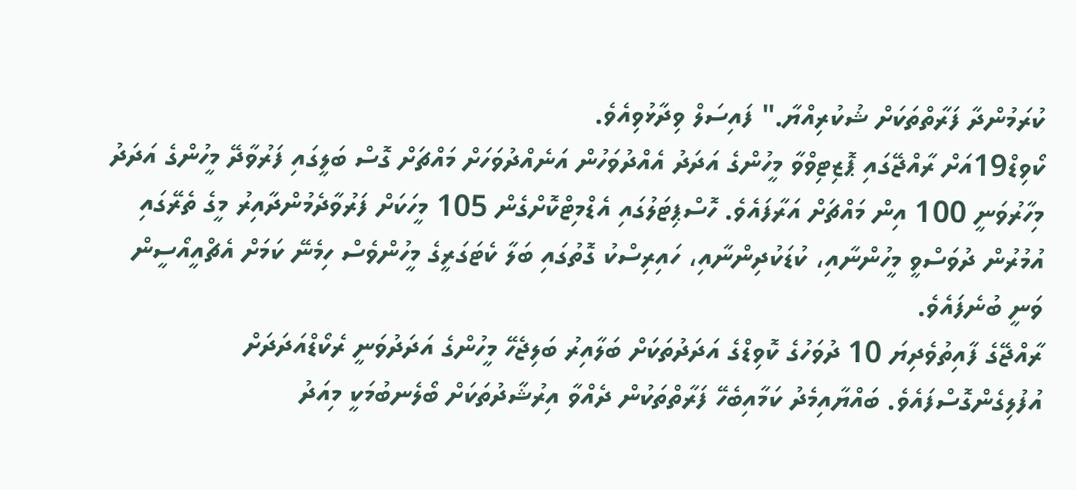ކުރަމުންދާ ފަރާތްތަކަށް ޝުކުރިއްޔާ." ފައިސަލް ވިދާޅުވިއެވެ.
ކޯވިޑް19އަށް ރާއްޖޭގައި ޕޮޒިޓިވްވާ މީހުންގެ އަދަދު އެއްދުވަހުން އަނެއްދުވަހަށް މައްޗަށް ގޮސް ބަލީގައި ފަރުވާދޭ މީހުންގެ އަދަދު މިހާރުވަނީ 100 އިން މައްޗަށް އަރާފައެވެ. ހޮސްޕިޓަލުގައި އެޑްމިޓްކޮށްގެން 105 މީހަކަށް ފަރުވާދެމުންދާއިރު މީގެ ތެރޭގައި އުމުރުން ދުވަސްވީ މީހުންނާއި، ކުޑަކުދިންނާއި، ހައިރިސްކު ގޮތުގައި ބަލާ ކެޓަގަރީގެ މީހުންވެސް ހިމެނޭ ކަމަށް އެޗްއީއޯސީން ވަނީ ބުނެފައެވެ.
ރާއްޖޭގެ ފާއިތުވެދިޔަ 10 ދުވަހުގެ ކޮވިޑްގެ އަދަދުތަކަށް ބަލާއިރު ބަލިޖެހޭ މީހުންގެ އަދަދުވަނީ ރެކޯޑްއަދަދަށް އުފުލިގެންގޮސްފައެވެ. ބައްޔާއިމެދު ކަމާއިބެހޭ ފަރާތްތަކުން ދެއްވާ އިރުޝާދުތަކަށް ބޯލެނބުމަކީ މިއަދު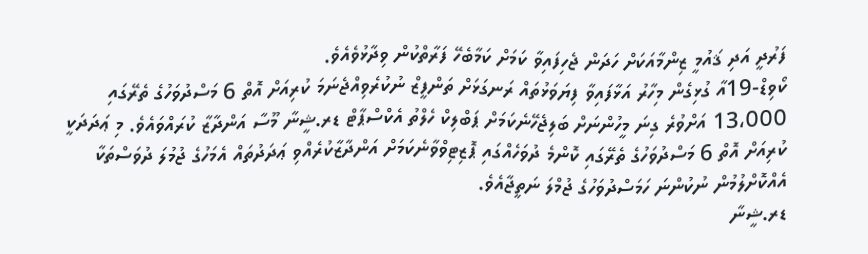ފަރުދީ އަދި ޤައުމީ ޒިންމާއަކަށް ހަދަން ޖެހިފައިވާ ކަމަށް ކަމާބެހޭ ފަރާތްކުން ވިދާޅުވެއެވެ.
ކޯވިޑް-19އާ ގުޅިގެން މިހާރު އަޅާފައިވާ ފިޔަވަޅުތައް ރަނގަޅަށް ތަންފީޒް ނުކުރެވިއްޖެނަމަ ކުރިއަށް އޮތް 6 މަސްދުވަހުގެ ތެރޭގައި 13،000 އަށްވުރެ ގިނަ މީހުންނަށް ބަލިޖެހޭނެކަމަށް ޕަބްލިކް ހެލްތު އެކްސްޕާޓް ޑރ.ޝީނާ މޫސާ އަންދާޒާ ކުރައްވައެވެ. މި ޢަދަދަކީ ކުރިއަށް އޮތް 6 މަސްދުވަހުގެ ތެރޭގައި ކޮންމެ ދުވަހެއްގައި ޕޮޒިޓިވްވާނެކަމަށް އަންދާޒާކުރެއްވި ޢަދަދުތައް އެމަހުގެ ޖުމުލަ ދުވަސްތަކާ އެއްކޮށްލުމުން ނުކުންނަ ހަމަސްދުވަހުގެ ޖުމްލަ ނަތީޖާއެވެ.
ޑރ.ޝީނާ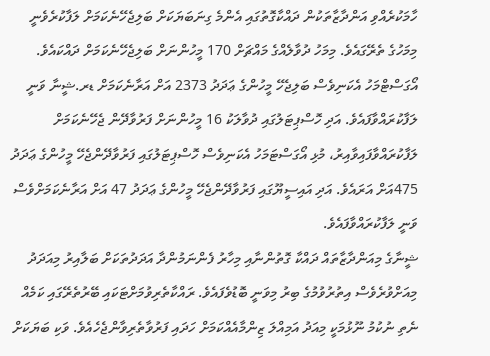ހާމަކުރެއްވި އަންދާޒާތަކުން ދައްކާގޮތުގައި އެންމެ ގިނަބަޔަކަށް ބަލިޖެހޭނެކަމަށް ލަފާކުރެވެނީ މިމަހުގެ ތެރޭގައެވެ. މިމަހު ދުވާލެއްގެ މައްޗަށް 170 މީހުންނަށް ބަލިޖެހޭނެކަމަށް ދައްކައެވެ. އޯގަސްޓްމަހު އެކަނިވެސް ބަލިޖެހޭ މީހުންގެ ޢަދަދު 2373 އަށް އަރާނެކަމަށް ޑރ.ޝީނާ ވަނީ ލަފާކުރައްވާފައެވެ. އަދި ހޮސްޕިޓަލުގައި ދުވާލަކު 16 މީހުންނަށް ފަރުވާދޭން ޖެހޭނެކަމަށް ލަފާކުރައްވާފައިވާއިރު، މުޅި އޯގަސްޓަމަހު އެކަނިވެސް ހޮސްޕިޓަލުގައި ފަރުވާދޭންޖެހޭ މީހުންގެ ޢަދަދު 475އަށް އަރައެވެ. އަދި އައިސީޔޫގައި ފަރުވާދޭންޖެހޭ މީހުންގެ ޢަދަދު 47 އަށް އަރާނެކަމަށްވެސް ވަނީ ލަފާކުރައްވާފައެވެ.
ޝީނާގެ މިއަންދާޒާތައް ދައްކާ ގޮތުންނާއި މިހާރު ފެންނަމުންދާ އަދަދުތަކަށް ބަލާއިރު މިއަދަދު މިއަށްވުރެވެސް އިތުރުވުމުގެ ބިރު މިވަނީ ބޮޑުވެފައެވެ. ރައްކާތެރިވުމަށްޓަކައި ބޭރުތެރޭގައި ކަމެއް ނެތި ނުކުމު ނޫޅުމަކީ މިއަދު އަމިއްލަ ޒިންމާއެއްކަމަށް ހަދައި ފަރުވާތެރިވާންޖެހެއެވެ. ވަކި ބަޔަކަށް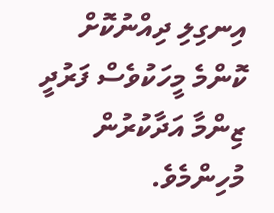އިނގިލި ދިއްނުކޮށް ކޮންމެ މީހަކުވެސް ފަރުދީ ޒިންމާ އަދާކުރުން މުހިންމެވެ.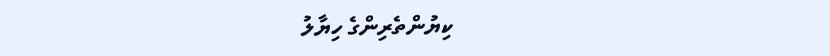ކިޔުންތެރިންގެ ހިޔާލު